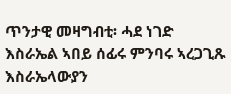ጥንታዊ መዛግብቲ፡ ሓደ ነገድ እስራኤል ኣበይ ሰፊሩ ምንባሩ ኣረጋጊጹ
እስራኤላውያን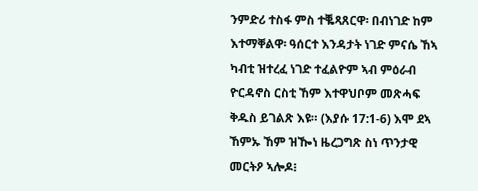ንምድሪ ተስፋ ምስ ተቘጻጸርዋ፡ በብነገድ ከም እተማቐልዋ፡ ዓሰርተ እንዳታት ነገድ ምናሴ ኸኣ ካብቲ ዝተረፈ ነገድ ተፈልዮም ኣብ ምዕራብ ዮርዳኖስ ርስቲ ኸም እተዋህቦም መጽሓፍ ቅዱስ ይገልጽ እዩ። (እያሱ 17:1-6) እሞ ደኣ ኸምኡ ኸም ዝዀነ ዜረጋግጽ ስነ ጥንታዊ መርትዖ ኣሎዶ፧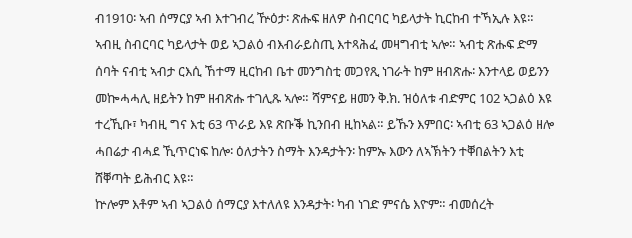ብ1910፡ ኣብ ሰማርያ ኣብ እተገብረ ዅዕታ፡ ጽሑፍ ዘለዎ ስብርባር ካይላታት ኪርከብ ተኻኢሉ እዩ። ኣብዚ ስብርባር ካይላታት ወይ ኣጋልዕ ብእብራይስጢ እተጻሕፈ መዛግብቲ ኣሎ። ኣብቲ ጽሑፍ ድማ ሰባት ናብቲ ኣብታ ርእሲ ኸተማ ዚርከብ ቤተ መንግስቲ መጋየጺ ነገራት ከም ዘብጽሑ፡ እንተላይ ወይንን መኰሓሓሊ ዘይትን ከም ዘብጽሑ ተገሊጹ ኣሎ። ሻምናይ ዘመን ቅ.ክ. ዝዕለቱ ብድምር 102 ኣጋልዕ እዩ ተረኺቡ፣ ካብዚ ግና እቲ 63 ጥራይ እዩ ጽቡቕ ኪንበብ ዚከኣል። ይኹን እምበር፡ ኣብቲ 63 ኣጋልዕ ዘሎ ሓበሬታ ብሓደ ኺጥርነፍ ከሎ፡ ዕለታትን ስማት እንዳታትን፡ ከምኡ እውን ለኣኽትን ተቐበልትን እቲ ሸቐጣት ይሕብር እዩ።
ኵሎም እቶም ኣብ ኣጋልዕ ሰማርያ እተለለዩ እንዳታት፡ ካብ ነገድ ምናሴ እዮም። ብመሰረት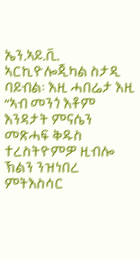ኤን.ኣይ.ቪ. ኣርኪዮሎጂካል ስታዲ ባይብል፡ እዚ ሓበሬታ እዚ “ኣብ መንጎ እቶም እንዳታት ምናሴን መጽሓፍ ቅዱስ ተረስትዮምዎ ዚብሎ ኽልን ንዝነበረ ምትእስሳር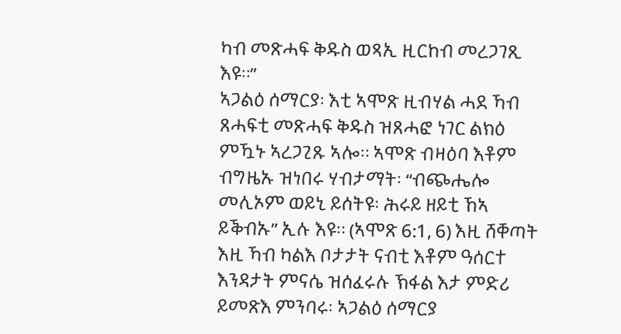ካብ መጽሓፍ ቅዱስ ወጻኢ ዚርከብ መረጋገጺ እዩ።”
ኣጋልዕ ሰማርያ፡ እቲ ኣሞጽ ዚብሃል ሓደ ኻብ ጸሓፍቲ መጽሓፍ ቅዱስ ዝጸሓፎ ነገር ልክዕ ምዃኑ ኣረጋጊጹ ኣሎ። ኣሞጽ ብዛዕባ እቶም ብግዜኡ ዝነበሩ ሃብታማት፡ “ብጭሔሎ መሊኦም ወይኒ ይሰትዩ፡ ሕሩይ ዘይቲ ኸኣ ይቕብኡ” ኢሉ እዩ። (ኣሞጽ 6:1, 6) እዚ ሸቐጣት እዚ ኻብ ካልእ ቦታታት ናብቲ እቶም ዓሰርተ እንዳታት ምናሴ ዝሰፈሩሉ ኽፋል እታ ምድሪ ይመጽእ ምንባሩ፡ ኣጋልዕ ሰማርያ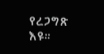የረጋግጽ እዩ።